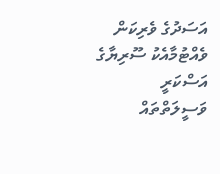އަސަދުގެ ވެރިކަން ވެއްޓުމާއެކު ސޫރިޔާގެ އަސްކަރީ ވަސީލަތްތައް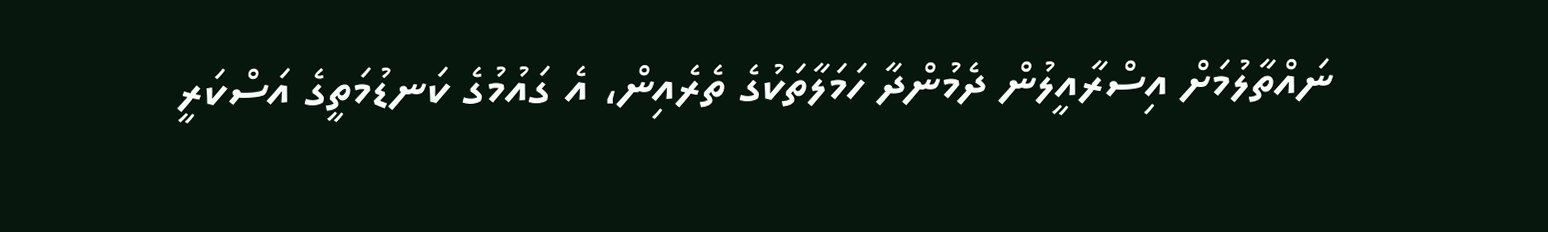ނައްތާލުމަށް އިސްރާއީލުން ދެމުންދާ ހަމަލާތަކުގެ ތެރެއިން، އެ ގައުމުގެ ކަނޑުމަތީގެ އަސްކަރީ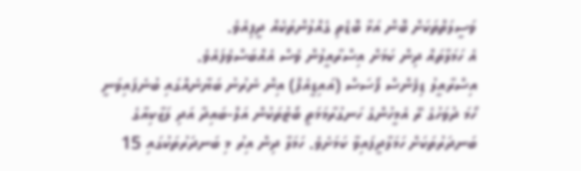ވަސީލަތްތަކަށް ބޮން އަޅާ ބޮޑެތި ގެއްލުންތަކެއް ދީފިއެވެ.
އެ ހަމަލާތައް ދިން ކަމަށް އިސްރާއީލުން ވެސް އެއްބަސްވެފައެވެ.
އިސްރާއީލު ޑިފެންސް ފޯސަސް (އައިޑީއެފް) އިން ނެރުނު ބަޔާނެއްގައި ބުނެފައިވަނީ ހޯމަ ދުވަހުގެ ރޭ އެމީހުންގެ ހަނގުރާމަމަތީ ބޯޓުތަކުން އަލް-ބައިދާ އަދި ލަޒާކިއާގެ ބަނދަރުތަކަށް ހަމަލާދީފައިވާ ކަމަށެވެ. ހަމަލާ ދިން އިރު މި ބަނދަރުތަކުގައި 15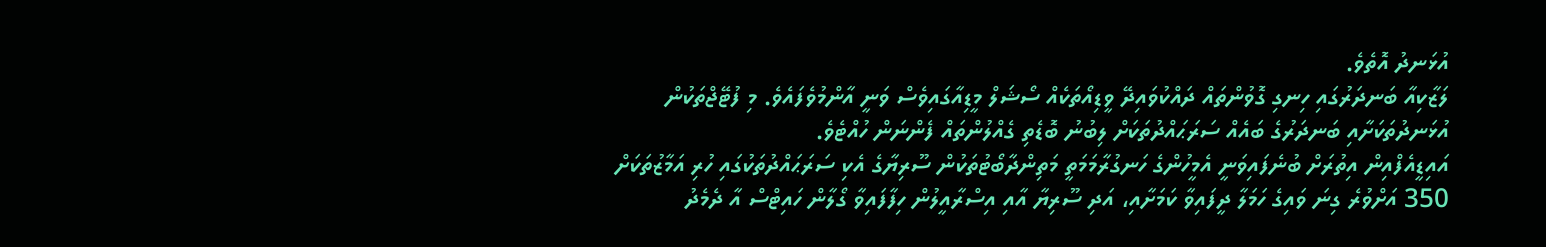އުޅަނދު އޮތެވެ.
ލަޒާކިއާ ބަނދަރުގައި ހިނގި ގޮވުންތައް ދައްކުވައިދޭ ވީޑިއޯތަކެއް ސޯޝަލް މީޑިއާގައިވެސް ވަނީ އާންމުވެފައެވެ. މި ފުޓޭޖްތަކުން އުޅަނދުތަކަށާއި ބަނދަރުގެ ބައެއް ސަރަޙައްދުތަކަށް ލިބުނު ބޮޑެތި ގެއްލުންތައް ފެންނަން ހުއްޓެވެ.
އައިޑީއެފްއިން އިތުރަށް ބުނެފައިވަނީ އެމީހުންގެ ހަނގުރާމަމަތީ މަތިންދާބޯޓުތަކުން ސޫރިޔާގެ އެކި ސަރަޙައްދުތަކުގައި ހުރި އަމާޒުތަކަށް 350 އަށްވުރެ ގިނަ ވައިގެ ހަމަލާ ދީފައިވާ ކަމަށާއި، އަދި ސޫރިޔާ އާއި އިސްރާއީލުން ހިފާފައިވާ ގޯލާން ހައިޓްސް އާ ދެމެދު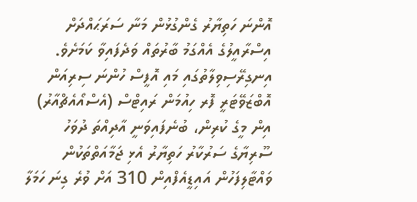އޮންނަ ހަތިޔާރު ގެންގުޅުން މަނާ ސަރަޙައްދަށް އިސްރާއީލުގެ އެއްގަމު ބާރުތައް ވަދެފައިވާ ކަމަށެވެ.
އިނގިރޭސިވިލާތުގައި މައި އޮފީސް ހުންނަ ސިރިއަން އޮބްޒަވޭޓަރީ ފޮރ ހިއުމަން ރައިޓްސް (އެސްއޯއެޗްއާރު) އިން މީގެ ކުރިން، ބުނެފައިވަނީ އާދިއްތަ ދުވަހު ސޫރިޔާގެ ސަރުކާރު ހަތިޔާރު އެޅި ޖަމާއަތްތަކުން ވައްޓާލިފަހުން އައިޑީއެފްއިން 310 އަށް ވުރެ ގިނަ ހަމަލާ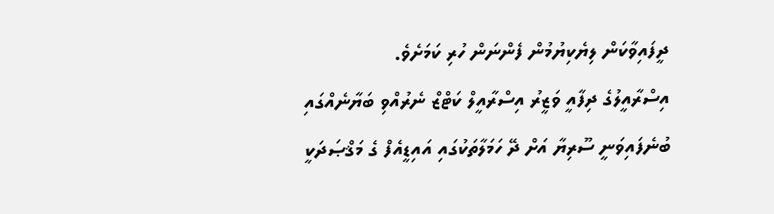ދީފައިވާކަން ލިޔެކިޔުމުން ފެންނަން ހުރި ކަމަށެވެ.
އިސްރާއީލުގެ ދިފާއީ ވަޒީރު އިސްރާއީލް ކަޓްޒް ނެރުއްވި ބަޔާނެއްގައި ބުނެފައިވަނީ ސޫރިޔާ އަށް ދޭ ހަމަލާތަކުގައި އައިޑީއެފް ގެ މަޤްޞަދަކީ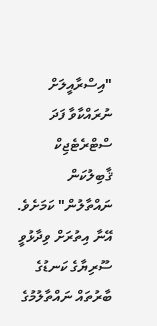"އިސްރާއީލަށް ނުރައްކާވާ ފަދަ ސްޓްރެޓެޖިކް ޤާބިލުކަން ނައްތާލުން" ކަމަށެވެ.
އޭނާ އިތުރަށް ވިދާޅުވީ ސޫރިޔާގެ ކަނޑުގެ ބާރުތައް ނައްތާލުމުގެ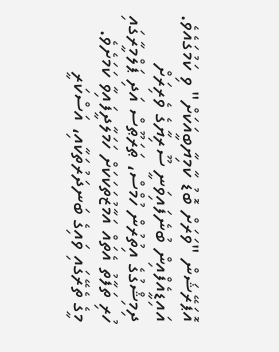އޮޕަރޭޝަން "ވަރަށް ބޮޑު ކާމިޔާބީއަކަށް" ވި ކަމުގައެވެ.
އައިޑީއެފްއިން ބުނެފައިވަނީ ސޫރިޔާގެ ވެރިރަށް ދިމިޝްގުގެ އިތުރުން ހުމްސް، ޠަރަޠޫސް އަދި ޕަލްމީރާގައި ހުރި ތަފާތު އެތައް އަމާޒުތަކަކަށް ހަމަލާދީފައިވާ ކަމަށެވެ. މީގެ ތެރޭގައި ވައިގެ ބަނދަރުތަކާއި، އަސްކަރީ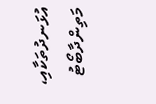އުޅަނދުތަކާއި، މަތިންދާބޯޓު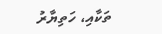ތަކާއި، ހަތިޔާރު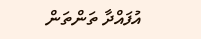އުފައްދާ ތަންތަން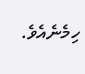ހިމެނެއެވެ.